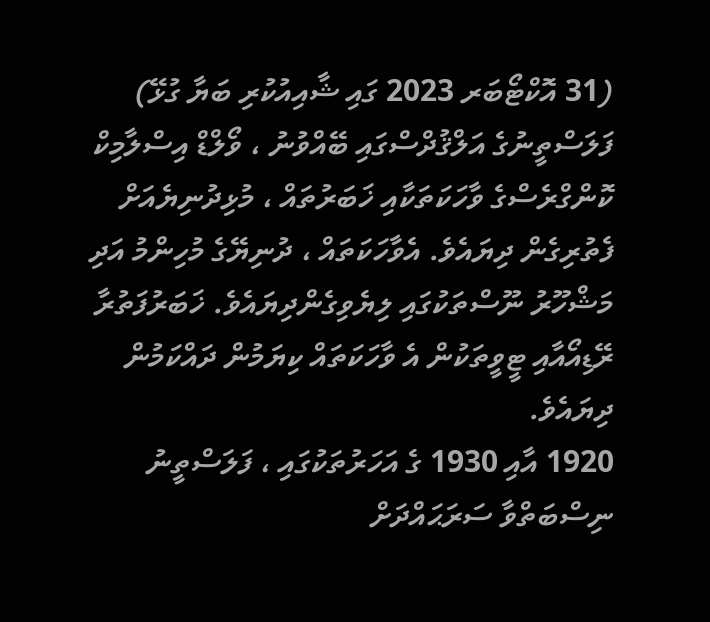(31 އޮކްޓޯބަރ 2023 ގައި ޝާއިއުކުރި ބަޔާ ގުޅޭ)
ފަލަސްތީނުގެ އަލްޤުދްސްގައި ބޭއްވުނު ، ވޯލްޑް އިސްލާމިކް ކޮންގްރެސްގެ ވާހަކަތަކާއި ޚަބަރުތައް ، މުޅިދުނިޔެއަށް ފެތުރިގެން ދިޔައެވެ. އެވާހަކަތައް ، ދުނިޔޭގެ މުހިންމު އަދި މަޝްހޫރު ނޫސްތަކުގައި ލިޔެވިގެންދިޔައެވެ. ޚަބަރުފަތުރާ ރޭޑިއޯއާއި ޓީވީތަކުން އެ ވާހަކަތައް ކިޔަމުން ދައްކަމުން ދިޔައެވެ.
1920 އާއި 1930 ގެ އަހަރުތަކުގައި ، ފަލަސްތީނު ނިސްބަތްވާ ސަރަޙައްދަށް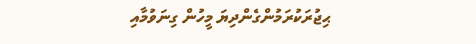ޙިޖުރަކުރަމުންގެންދިޔަ މީހުން ގިނަވުމާއި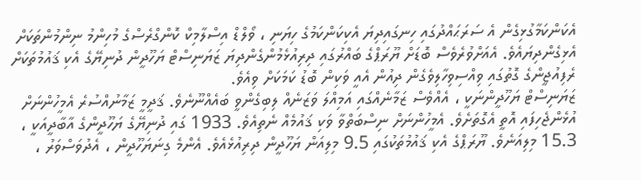އެކަންކަމާގުޅިގެން އެ ސަރަޙައްދުގައި ހިނގައިދިޔަ އެކިކަންކަމުގެ ހިޔަނި ، ވޯލްޑް އިސްލާމިކް ކޮންގްރެސްގެ މުހިންމު ނިންމުންތަކަށް އެޅިގެންދިޔައެވެ. އެއަށްވުރެވެސް ބޮޑަށް ޔޫރަޕްގެ ބައްރުގައި ދިރިއުޅެމުންގެންދިޔަ ޒަޔަނިސްޓް ޔަހޫދީން ދުނިޔޭގެ އެކި ޤައުމުތަކަށް ރެފިއުޖީންގެ ގޮތުގައި ވިއްސިވިހާލިވެގެން ދިއުން އެއީ ވަކިން ބޮޑު ކަމަކަށް ވިއެވެ.
ޒަޔަނިސްޓް ޔަހޫދީންނަކީ ، އެއްވެސް ޒަމާނެއްގައި އަމިއްލަ ވަޒަނެއް ލިބިގެންވީ ބައެއްނޫނެވެ. ޤަދީމީ ޒަމާނުއްސުރެ އެމީހުންނަށް އުޅެންޖެހިފައި އޮތީ އެގޮތަށެވެ. އެމީހުންނަށް ނިސްބަތްވާ ވަކި ޤައުމެއް ނެތިއެވެ. 1933 ގައި ދުނިޔޭގެ ޔަހޫދީންގެ އާބާދީއަކީ ، 15.3 މިލިއަނެވެ. ޔޫރަޕްގެ އެކި ޤައުމުތަކުގައި 9.5 މިލިއަން ޔަހޫދީން ދިރިއުޅެއެވެ. އެންމެ ގިނަޔަހޫދީން ، އެދުވަސްވަރު ،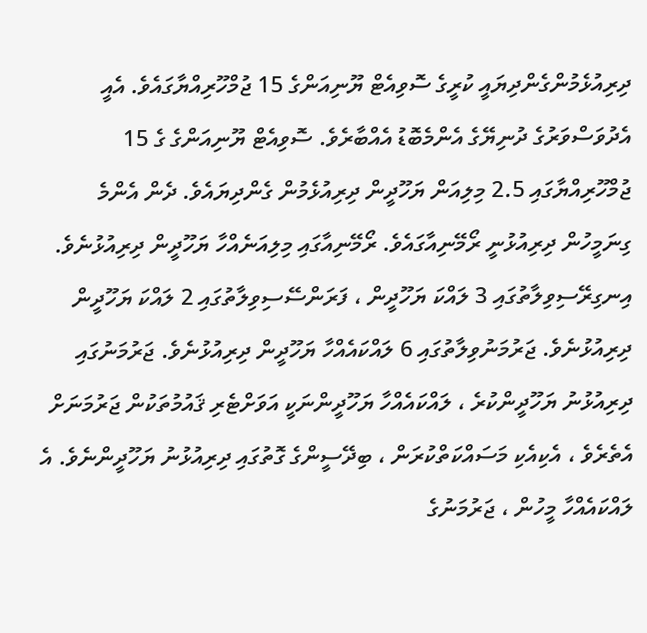ދިރިއުޅެމުންގެންދިޔައީ ކުރީގެ ސޮވިއެޓް ޔޫނިއަންގެ 15 ޖުމްހޫރިއްޔާގައެވެ. އެއީ އެދުވަސްވަރުގެ ދުނިޔޭގެ އެންމެބޮޑު އެއްބާރެވެ. ސޮވިއެޓް ޔޫނިއަންގެ ގެ 15 ޖުމްހޫރިއްޔާގައި 2.5 މިލިއަން ޔަހޫދީން ދިރިއުޅެމުން ގެންދިޔައެވެ. ދެން އެންމެ ގިނަމީހުން ދިރިއުޅުނީ ރޯމޭނިއާގައެވެ. ރޯމޭނިއާގައި މިލިއަނެއްހާ ޔަހޫދީން ދިރިއުޅުނެވެ. އިނގިރޭސިވިލާތުގައި 3 ލައްކަ ޔަހޫދީން ، ފަރަންސޭސިވިލާތުގައި 2 ލައްކަ ޔަހޫދީން ދިރިއުޅުނެވެ. ޖަރުމަނުވިލާތުގައި 6 ލައްކައެއްހާ ޔަހޫދީން ދިރިއުޅުނެވެ. ޖަރުމަނުގައި ދިރިއުޅުނު ޔަހޫދީންކުރެ ، ލައްކައެއްހާ ޔަހޫދީންނަކީ އަވަށްޓެރި ޤައުމުތަކުން ޖަރުމަނަށް އެތެރެވެ ، އެކިއެކި މަސައްކަތްކުރަން ، ބިދޭސީންގެ ގޮތުގައި ދިރިއުޅުނު ޔަހޫދީންނެވެ. އެ ލައްކައެއްހާ މީހުން ، ޖަރުމަނުގެ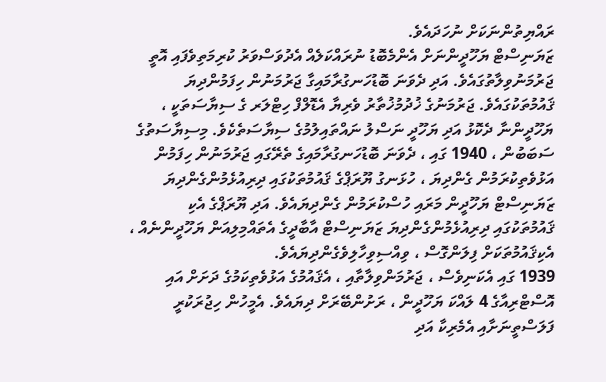ރައްޔިތުންނަކަށް ނުހަދައެވެ.
ޒަޔަނިސްޓް ޔަހޫދީންނަށް އެންމެބޮޑު ނުރައްކަލެއް އެދުވަސްވަރު ކުރިމަތިވެފައި އޮތީ ޖަރުމަނުވިލާތުގައެވެ. އަދި ދެވަނަ ބޮޑުހަނގުރާމައިގާ ޖަރުމަނުން ހިފަމުންދިޔަ ޤައުމުތަކުގައެވެ. ޖަރުމަނުގެ ޚުދުމުޚުތާރު ވެރިޔާ އެޑޮލްފް ހިޓްލަރ ގެ ސިޔާސަތަކީ ، ޔަހޫދީންނާ ދެކޮޅު އަދި ޔަހޫދީ ނަސްލު ނައްތައިލުމުގެ ސިޔާސަތެކެވެ. މިސިޔާސަތުގެ ސަބަބުން ، 1940 ގައި ، ދެވަނަ ބޮޑުހަނގުރާމައިގެ ތެރޭގައި ޖަރުމަނުން ހިފަމުން އަޅުވެތިކުރަމުން ގެންދިޔަ ، ހުޅަނގު ޔޫރަޕްގެ ޤައުމުތަކުގައި ދިރިއުޅެމުންގެންދިޔަ ޒަޔަނިސްޓް ޔަހޫދީން މަރައި ހުސްކުރަމުން ގެންދިޔައެވެ. އަދި ޔޫރަޕްގެ އެކި ޤައުމުތަކުގައި ދިރިއުޅެމުންގެންދިޔަ ޒަޔަނިސްޓް އާބާދީގެ އެތައްމިލިއަން ޔަހޫދީންނެއް ، އެކިޤައުމުތަކަށް ފިލަންގޮސް ، ވިއްސިވިހާލިވެގެންދިޔައެވެ.
1939 ގައި އެކަނިވެސް ، ޖަރުމަންވިލާތާއި ، އެޤައުމުގެ އަޅުވެތިކަމުގެ ދަށަށް އައި އޮސްޓްރިއާގެ 4 ލައްކަ ޔަހޫދީން ، ރަށުންބޭރަށް ދިޔައެވެ. އެމީހުން ހިޖުރަކުރީ ފަލަސްތީނަށާއި އެމެރިކާ އަދި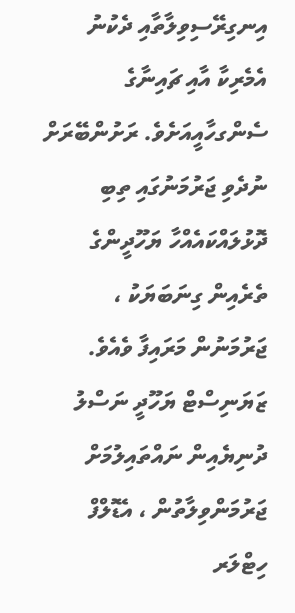އިނގިރޭސިވިލާތާއި ދެކުނު އެމެރިކާ އާއި ޗައިނާގެ ސެންގހާއީއަށެވެ. ރަށުންބޭރަށް ނުދެވި ޖަރުމަނުގައި ތިބި ދޮޅުލައްކައެއްހާ ޔަހޫދީންގެ ތެރެއިން ގިނަބަޔަކު ، ޖަރުމަނުން މަރައިފާ ވެއެވެ.
ޒަޔަނިސްޓް ޔަހޫދީ ނަސްލު ދުނިޔެއިން ނައްތައިލުމަށް ޖަރުމަންވިލާތުން ، އެޑޮލްފް ހިޓްލަރ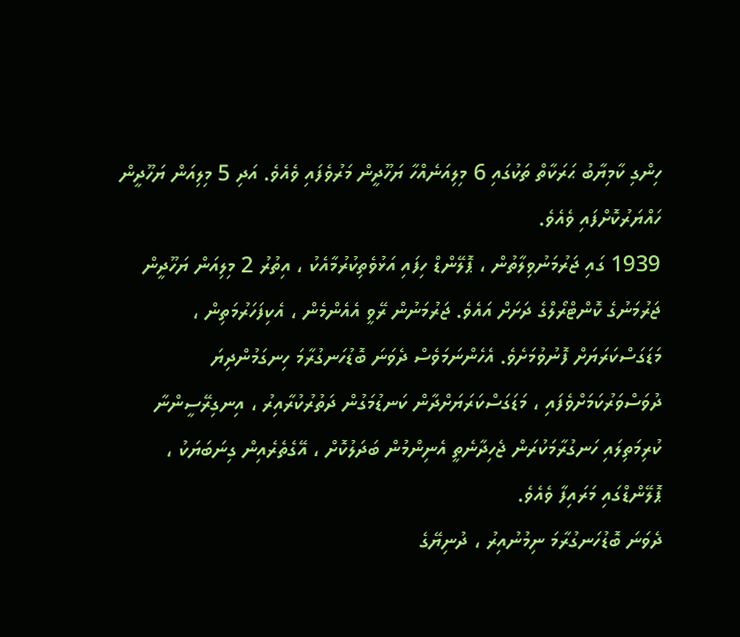ހިންގި ކާމިޔާބު ޙަރަކާތް ތަކުގައި 6 މިލިއަނެއްހާ ޔަހޫދީން މަރުވެފައި ވެއެވެ. އަދި 5 މިލިއަން ޔަހޫދީން ހައްޔަރުކޮށްފައި ވެއެވެ.
1939 ގައި ޖަރުމަނުވިލާތުން ، ޕޮލޭންޑް ހިފައި އަޅުވެތިކުރުމާއެކު ، އިތުރު 2 މިލިއަން ޔަހޫދީން ޖަރުމަނުގެ ކޮންޓްރޯލްގެ ދަށަށް އައެވެ. ޖަރުމަނުން ރޭވީ އެއެންމެން ، އެކިފަހަރުމަތިން ، މަޑަގަސްކަރަޔަށް ފޮނުވުމަށެވެ. އެހެންނަމަވެސް ދެވަނަ ބޮޑުހަނގުރާމަ ހިނގަމުންދިޔަ ދުވަސްވަރުކަމަށްވެފައި ، މަޑަގަސްކަރަޔަށްދާން ކަނޑުމަގުން ދަތުރުކުރާއިރު ، އިނގިރޭސީންނާ ކުރިމަތިލައި ހަނގުރާމަކުރަން ޖެހިދާނެތީ އެނިންމުން ބަދަލުކޮށް ، އޭގެތެރެއިން ގިނަބަޔަކު ، ޕޮލޭންޑްގައި މަރައިފާ ވެއެވެ.
ދެވަނަ ބޮޑުހަނގުރާމަ ނިމުނުއިރު ، ދުނިޔޭގެ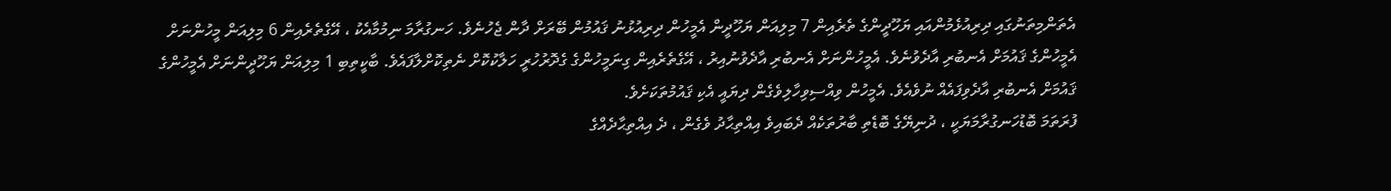އެތަންމިތަނުގައި ދިރިއުޅެމުންއައި ޔަހޫދީންގެ ތެރެއިން 7 މިލިއަން ޔަހޫދީން އެމީހުން ދިރިއުޅުނު ޤައުމުން ބޭރަށް ދާން ޖެހުނެވެ. ހަނގުރާމަ ނިމުމާއެކު ، އޭގެތެރެއިން 6 މިލިއަން މީހުންނަށް އެމީހުންގެ ޤައުމަށް އެނބުރި އާދެވުނެވެ. އެމީހުންނަށް އެނބުރި އާދެވުނުއިރު ، އޭގެތެރެއިން ގިނަމީހުންގެ ގެދޮރުހުރީ ހަލާކުކޮށް ނެތިކޮށްލާފައެވެ. ބާކީތިބި 1 މިލިއަން ޔަހޫދީންނަށް އެމީހުންގެ ޤައުމަށް އެނބުރި އާދެވިފައެއް ނުވެއެވެ. އެމީހުން ވިއްސިވިހާލިވެގެން ދިޔައީ އެކި ޤައުމުތަކަށެވެ.
ފުރަތަމަ ބޮޑުހަނގުރާމަޔަކީ ، ދުނިޔޭގެ ބޮޑެތި ބާރުތަކެއް ދެބައިވެ އިއްތިޙާދު ވެގެން ، ދެ އިއްތިޙާދެއްގެ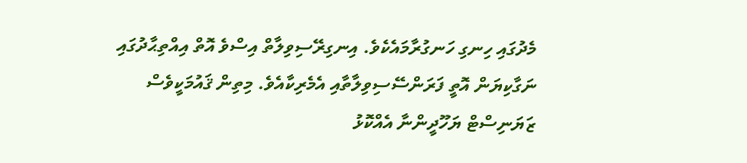މެދުގައި ހިނގި ހަނގުރާމައެކެވެ. އިނގިރޭސިވިލާތް އިސްވެ އޮތް އިއްތިޙާދުގައި ނަގާކިޔަން އޮތީ ފަރަންސޭސިވިލާތާއި އެމެރިކާއެވެ. މިތިން ޤައުމަކީވެސް ޒަޔަނިސްޓް ޔަހޫދީންނާ އެއްކޮޅު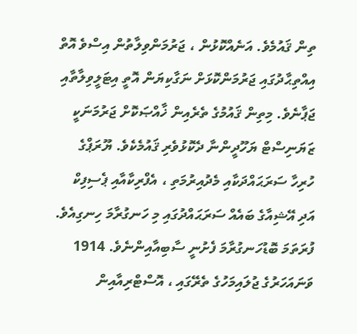ތިން ޤައުމެވެ. އަނެއްކޮޅުން ، ޖަރުމަންވިލާތުން އިސްވެ އޮތް އިއްތިޙާދުގައި ޖަރުމަންކޮޅަށް ނަގާކިޔަން އޮތީ އިޓަލީވިލާތާއި ޖަޕާނެވެ. މިތިން ޤައުމުގެ ތެރެއިން ޚާއްޞަކޮށް ޖަރުމަނަކީ ޒަޔަނިސްޓް ޔަހޫދީންނާ ދެކޮޅުވެރި ޤައުމެކެވެ. ޔޫރަޕްގެ ހުރިހާ ސަރަޙައްދަކާއި މެދުއިރުމަތި ، އެފްރިކާއާއި ޕެސިފިކް އަދި އޭޝިއާގެ ބައެއް ސަރަޙައްދުގައި މި ހަނގުރާމަ ހިނގިއެވެ. ފުރަތަމަ ބޮޑުހަނގުރާމަ ފެށުނީ ސާބިއާއިންނެވެ. 1914 ވަނައަހަރުގެ ޖުލައިމަހުގެ ތެރޭގައި ، އޮސްޓްރިއާއިން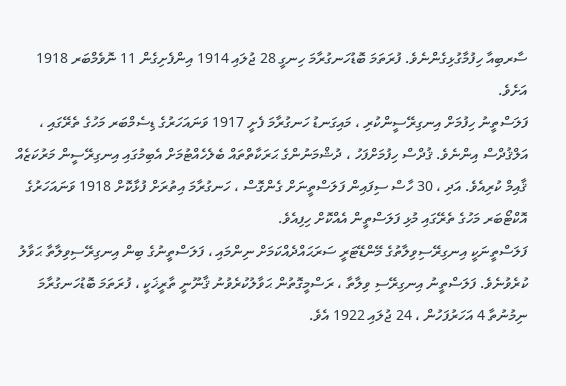ސާރބިއާ ހިފުމާގުޅިގެންނެވެ. ފުރަތަމަ ބޮޑުހަނގުރާމަ ހިނގީ 28 ޖުލައި 1914 އިންފެށިގެން 11 ނޮވެމްބަރ 1918 އަށެވެ.
ފަލަސްތީނު ހިފުމަށް އިނގިރޭސީންކުރި ، މައިގަނޑު ހަނގުރާމަ ފެށީ 1917 ވަނައަހަރުގެ ޑިސެމްބަރ މަހުގެ ތެރޭގައި ، އަލްޤުދްސް އިންނެވެ. ޤުދްސް ހިފުމަށްފަހު ، ދުޝްމަނުންގެ ޙަރަކާތްތައް ބެލެހެއްޓުމަށް އެބިމުގައި އިނގިރޭސީން މަރުކަޒެއް ޤާއިމް ކުރިއެވެ. އަދި ، 30 ހާސް ސިފައިން ފަލަސްތީނަށް ގެންގޮސް ، ހަނގުރާމަ އިތުރަށް ފުޅާކޮށް 1918 ވަނައަހަރުގެ އޮކްޓޯބަރ މަހުގެ ތެރޭގައި މުޅި ފަލަސްތީން އެއްކޮށް ހިފިއެވެ.
ފަލަސްތީނަކީ އިނގިރޭސިވިލާތުގެ މޭންޑޭޓަރީ ސަރަޙައްދެއްކަމަށް ނިންމައި ، ފަލަސްތީނުގެ ބިން އިނގިރޭސިވިލާތާ ޙަވާލު ކުރެވުނެވެ. ފަލަސްތީނު އިނގިރޭސި ވިލާތާ ، ރަސްމީގޮތުން ޙަވާލުކުރެވުނު ޤާނޫނީ ތާރީޚަކީ ، ފުރަތަމަ ބޮޑުހަނގުރާމަ ނިމުނުތާ 4 އަހަރުފަހުން ، 24 ޖުލައި 1922 އެވެ.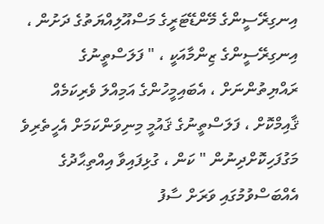އިނގިރޭސީންގެ މޭންޑޭޓަރީގެ މަސްއޫލިއްޔަތުގެ ދަށުން ، އިނގިރޭސީންގެ ޒިންމާއަކީ ، " ފަލަސްތީނުގެ ރައްޔިތުންނަށް ، އެބައިމީހުންގެ އަމިއްލަ ވެރިކަމެއް ޤާއިމްކޮށް ، ފަލަސްތީނުގެ ޤައުމީ މިނިވަންކަމަށް އެހީތެރިވެ މަގުފަހިކޮށްދިނުން " ކަން ، ގުޅިފައިވާ އިއްތިޙާދުގެ އެއްބަސްވުމުގައި ވަރަށް ސާފު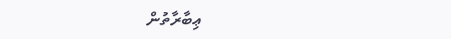ޢިބާރާތުން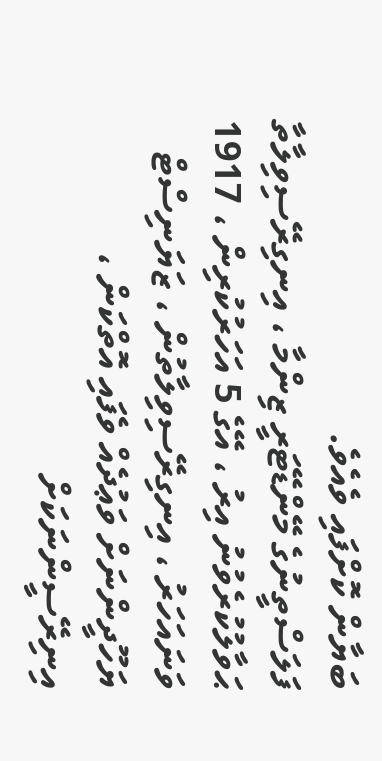ބަޔާން ކޮށްފައި ވެއެވެ.
ފަލަސްތީނުގެ މޭންޑޭޓަރީ ޒިންމާ ، އިނގިރޭސިވިލާތާ ޙަވާލުކުރެވުނު އިރު ، އޭގެ 5 އަހަރުކުރިން ، 1917 ވަނައަހަރު ، އިނގިރޭސިވިލާތުން ، ޒަޔަނިސްޓް ޔަހޫދީންނަށް ވަޢުދެއް ވެފައި އޮތްކަން ، އިނިރޭސީންނަކަށް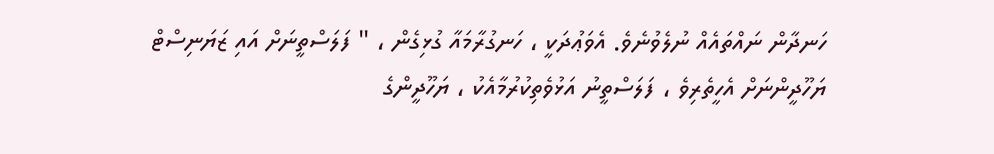ހަނދާން ނައްތައެއް ނުލެވުނެވެ. އެވަޢުދަކީ ، ހަނގުރާމައާ ގުޅިގެން ، " ފަލަސްތީނަށް އައި ޒަޔަނިސްޓް ޔަހޫދީންނަށް އެހީތެރިވެ ، ފަލަސްތީނު އަޅުވެތިކުރުމާއެކު ، ޔަހޫދީންގެ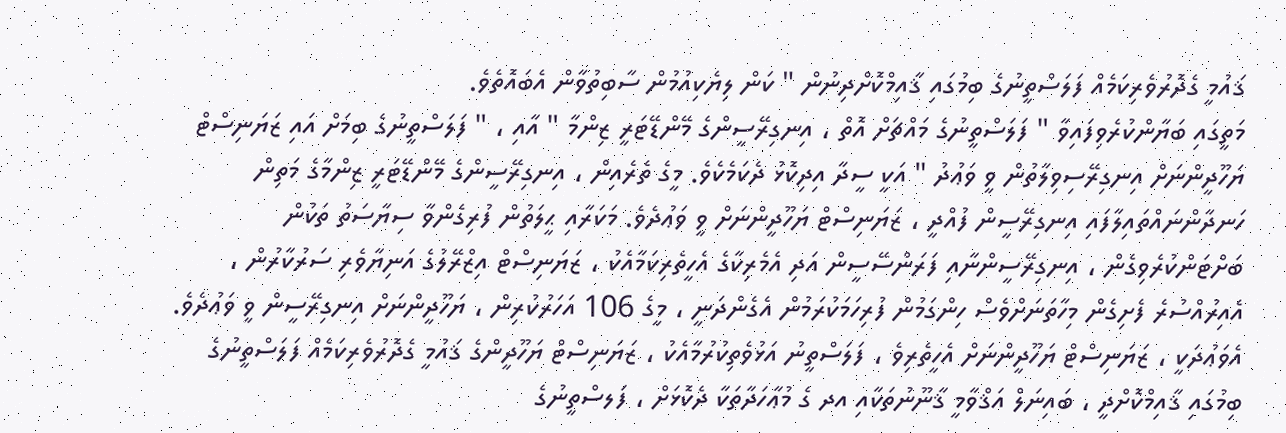ޤައުމީ ގެދޮރުވެރިކަމެއް ފަލަސްތީނުގެ ބިމުގައި ޤާއިމްކޮށްދިނުން " ކަން ލިޔެކިއުމުން ސާބިތުވާން އެބައޮތެވެ.
މަތީގައި ބަޔާންކުރެވިފައިވާ " ފަލަސްތީނުގެ މައްޗަށް އޮތް ، އިނގިރޭސީންގެ މޭންޑޭޓަރީ ޒިންމާ " އާއި ، " ފަލަސްތީނުގެ ބިމަށް އައި ޒަޔަނިސްޓް ޔަހޫދީންނަށް އިނގިރޭސިވިލާތުން ވީ ވަޢުދު " އަކީ ސީދާ އިދިކޮޅު ދެކަމެކެވެ. މީގެ ތެރެއިން ، އިނގިރޭސީންގެ މޭންޑޭޓަރީ ޒިންމާގެ މަތިން ހަނދާންނައްތައިލާފައި އިނގިރޭސީން ފުއްދީ ، ޒަޔަނިސްޓް ޔަހޫދީންނަށް ވީ ވަޢުދެވެ. މަކަރާއި ޙީލަތުން ފުރިގެންވާ ސިޔާސަތު ތަކުން ބަށްޓަންކުރެވިގެން ، އިނގިރޭސީންނާއި ފަރަންސޭސީން އަދި އެމެރިކާގެ އެހީތެރިކަމާއެކު ، ޒަޔަނިސްޓް އިޒްރޭލުގެ އަނިޔާވެރި ސަރުކާރުން ، އެއިރުއްސުރެ ފެށިގެން މިހާތަނަށްވެސް ހިންގަމުން ފުރިހަމަކުރަމުން އެގެންދަނީ ، މީގެ 106 އަހަރުކުރިން ، ޔަހޫދީންނަށް އިނގިރޭސީން ވީ ވަޢުދެވެ. އެވަޢުދަކީ ، ޒަޔަނިސްޓް ޔަހޫދީންނަށް އެހީތެރިވެ ، ފަލަސްތީނު އަޅުވެތިކުރުމާއެކު ، ޒަޔަނިސްޓް ޔަހޫދީންގެ ޤައުމީ ގެދޮރުވެރިކަމެއް ފަލަސްތީނުގެ ބިމުގައި ޤާއިމްކޮށްދީ ، ބައިނަލް އަޤްވާމީ ޤާނޫނުތަކާއި އދ ގެ މުޢާހަދާތަކާ ދެކޮޅަށް ، ފަލސްތީނުގެ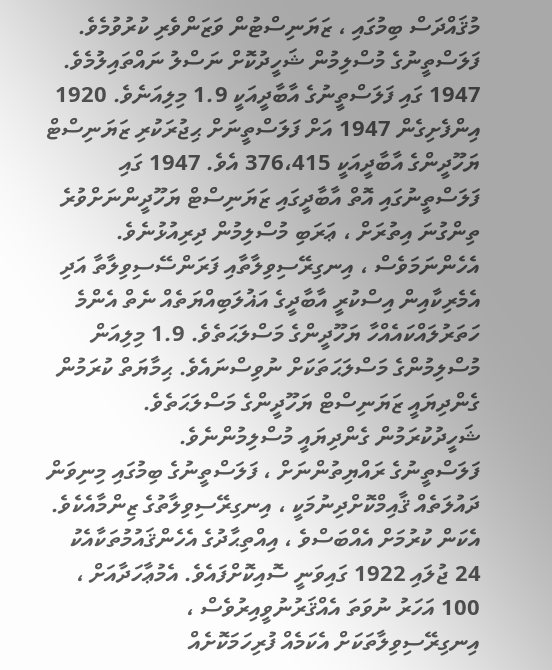މުޤައްދަސް ބިމުގައި ، ޒަޔަނިސްޓުން ވަޒަންވެރި ކުރުވުމެވެ. ފަލަސްތީނުގެ މުސްލިމުން ޝަހީދުކޮށް ނަސްލު ނައްތައިލުމެވެ.
1947 ގައި ފަލަސްތީނުގެ އާބާދީއަކީ 1.9 މިލިއަނެވެ. 1920 އިންފެށިގެން 1947 އަށް ފަލަސްތީނަށް ޙިޖުރަކުރި ޒަޔަނިސްޓް ޔަހޫދީންގެ އާބާދީއަކީ 376،415 އެވެ. 1947 ގައި ފަލަސްތީނުގައި އޮތް އާބާދީގައި ޒަޔަނިސްޓް ޔަހޫދީންނަށްވުރެ ތިންގުނަ އިތުރަށް ، ޢަރަބި މުސްލިމުން ދިރިއުޅުނެވެ. އެހެންނަމަވެސް ، އިނގިރޭސިވިލާތާއި ފަރަންސޭސިވިލާތާ އަދި އެމެރިކާއިން އިސްކުރީ އާބާދީގެ އަޣުލަބިއްޔަތެއް ނެތް އެންމެ ހަތަރުލައްކައެއްހާ ޔަހޫދީންގެ މަސްލަޙަތެވެ. 1.9 މިލިއަން މުސްލިމުންގެ މަސްލަޙަތަކަށް ނުވިސްނައެވެ. ޙިމާޔަތް ކުރަމުން ގެންދިޔައީ ޒަޔަނިސްޓް ޔަހޫދީންގެ މަސްލަޙަތެވެ. ޝަހީދުކުރަމުން ގެންދިޔައީ މުސްލިމުންނެވެ.
ފަލަސްތީނުގެ ރައްޔިތުންނަށް ، ފަލަސްތީނުގެ ބިމުގައި މިނިވަން ދައުލަތެއް ޤާއިމްކޮށްދިނުމަކީ ، އިނގިރޭސިވިލާތުގެ ޒިންމާއެކެވެ. އެކަން ކުރުމަށް އެއްބަސްވެ ، އިއްތިޙާދުގެ އެހެންޤައުމުތަކާއެކު 24 ޖުލައި 1922 ގައިވަނީ ސޮއިކޮށްފައެވެ. އެމުޢާހަދާއަށް ، 100 އަހަރު ނުވަތަ އެއްޤަރުނުވީއިރުވެސް ، އިނގިރޭސިވިލާތަކަށް އެކަމެއް ފުރިހަމަކޮށެއް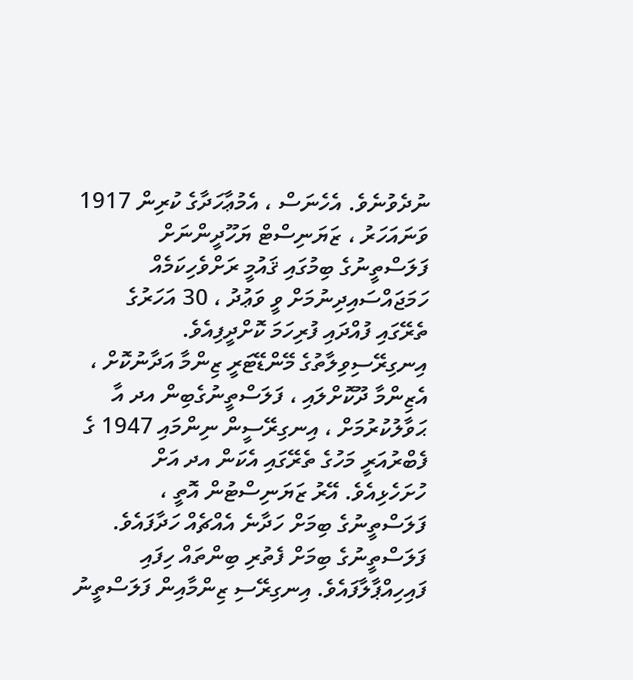ނުދެވުނެވެ. އެހެނަސް ، އެމުޢާހަދާގެ ކުރިން 1917 ވަނައަހަރު ، ޒަޔަނިސްޓް ޔަހޫދީންނަށް ފަލަސްތީނުގެ ބިމުގައި ޤައުމީ ރަށްވެހިކަމެއް ހަމަޖައްސައިދިނުމަށް ވީ ވަޢުދު ، 30 އަހަރުގެ ތެރޭގައި ފުއްދައި ފުރިހަމަ ކޮށްދީފިއެވެ.
އިނގިރޭސިވިލާތުގެ މޭންޑޭޓަރީ ޒިންމާ އަދާނުކޮށް ، އެޒިންމާ ދޫކޮށްލައި ، ފަލަސްތީނުގެބިން އދ އާ ޙަވާލުކުރުމަށް ، އިނގިރޭސީން ނިންމައި 1947 ގެ ފެބްރުއަރީ މަހުގެ ތެރޭގައި އެކަން އދ އަށް ހުށަހެޅިއެވެ. އޭރު ޒަޔަނިސްޓުން އޮތީ ، ފަލަސްތީނުގެ ބިމަށް ހަދާނެ އެއްޗެއް ހަދާފައެވެ. ފަލަސްތީނުގެ ބިމަށް ފެތުރި ބިންތައް ހިފައި ފައިހިއްޕާލާފައެވެ. އިނގިރޭސި ޒިންމާއިން ފަލަސްތީނު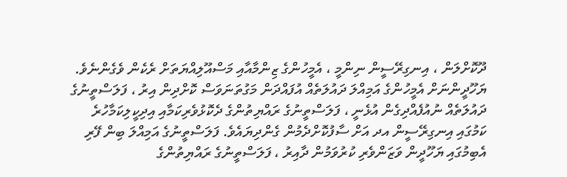ދޫކޮށްލަން ، އިނގިރޭސީން ނިންމީ ، އެމީހުންގެ ޒިންމާއާއި މަސްއޫލިއްޔަތަށް ރެކެން ވެގެންނެވެ. ޔަހޫދީންނަށް އެމީހުންގެ އަމިއްލަ ދައުލަތެއް އުފައްދަން މަގުތަނަވަސް ކޮށްދިން އިރު ، ފަލަސްތީނުގެ ދައުލަތެއް ނުއުފެއްދިގެން އުޅެނީ ، ފަލަސްތީނުގެ ރައްޔިތުންގެ ދެކޮޅުވެރިކަމާއި އިދިކީލިކަމާހުރެ ކަމުގައި އިނގިރޭސީން އދ އަށް ސާފުކޮށްދެމުން ގެންދިޔައެވެ. ފަލަސްތީނުގެ އަމިއްލަ ބިން ފޭރި އެބިމުގައި ޔަހޫދީން ވަޒަންވެރި ކުރުވަމުން ދާއިރު ، ފަލަސްތީނުގެ ރައްޔިތުންގެ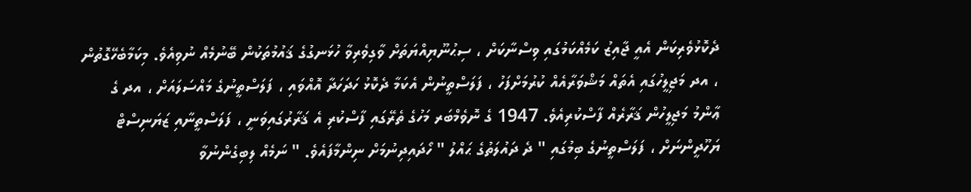ދެކޮޅުވެރިކަން އެއީ ޖާއިޒު ކަމެއްކަމުގައި ވިސްނާކަށް ، ސިޙުނޫޔިއްޔަތަށް ވާގިވެރިވާ ހުޅަނގުގެ ޤައުމުތަކުން ބޭނުމެއް ނުވިއެވެ. މިކަމާބެހޭގޮތުން ، އދ މަޖިލީހުގައި އެތައް މަޝްވަރާއެއް ކުރުމަށްފަހު ، ފަލަސްތީނުން އެކަމާ ދެކޮޅު ހަދަހަދާ އޮއްވައި ، ފަލަސްތީނުގެ މައްސަލައަށް ، އދ ގެ ޢާންމު މަޖިލީހުން ޤަރާރެއް ފާސްކުރިއެވެ. 1947 ގެ ނޮވެމްބަރ މަހުގެ ތެރޭގައި ފާސްކުރި އެ ޤަރާރުގައިވަނީ ، ފަލަސްތީނާއި ޒަޔަނިސްޓް ޔަހޫދީންނަށް ، ފަލަސްތީނުގެ ބިމުގައި " ދެ ދައުލަތުގެ ޙައްލު " ހޯދައިދިނުމަށް ނިންމާފައެވެ. " ނަމެއް ލިބިގެންނުވާ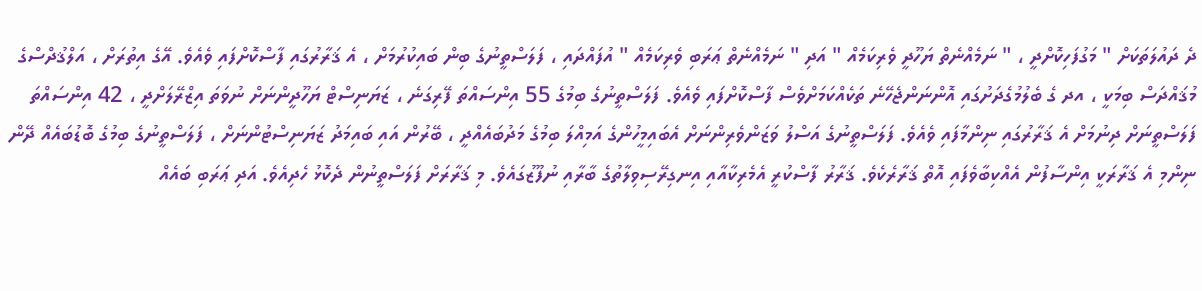ދެ ދައުލަތަކަށް " މަގުފަހިކޮށްދީ ، " ނަމެއްނެތް ޔަހޫދީ ވެރިކަމެއް " އަދި " ނަމެއްނެތް ޢަރަބި ވެރިކަމެއް " އުފައްދައި ، ފަލަސްތީނުގެ ބިން ބައިކުރުމަށް ، އެ ޤަރާރުގައި ފާސްކޮށްފައި ވެއެވެ. އޭގެ އިތުރަށް ، އަލްޤުދްސްގެ މުޤައްދަސް ބިމަކީ ، އދ ގެ ބެލުމުގެދަށުގައި އޮންނަންޖެހޭނެ ތަކެއްކަމަށްވެސް ފާސްކޮށްފައި ވެއެވެ. ފަލަސްތީނުގެ ބިމުގެ 55 އިންސައްތަ ފޭރިގަނެ ، ޒަޔަނިސްޓް ޔަހޫދީންނަށް ނުވަތަ އިޒްރޭލަށްދީ ، 42 އިންސައްތަ ފަލަސްތީނަށް ދިނުމަށް އެ ޤަރާރުގައި ނިންމާފައި ވެއެވެ. ފަލަސްތީނުގެ އަސްލު ވަޒަންވެރިންނަށް އެބައިމީހުންގެ އަމިއްލަ ބިމުގެ މަދުބައެއްދީ ، ބޭރުން އައި ބައިމަދު ޒަޔަނިސްޓުންނަށް ، ފަލަސްތީނުގެ ބިމުގެ ބޮޑުބައެއް ދޭން ނިންމި އެ ޤަރާރަކީ އިންސާފުން އެއްކިބާވެފައި އޮތް ޤަރާރެކެވެ. ޤަރާރު ފާސްކުރީ އެމެރިކާއާއި އިނގިރޭސިވިލާތުގެ ބާރާއި ނުފޫޒުގައެވެ. މި ޤަރާރަށް ފަލަސްތީނުން ދެކޮޅު ހެދިއެވެ. އަދި ޢަރަބި ބައެއް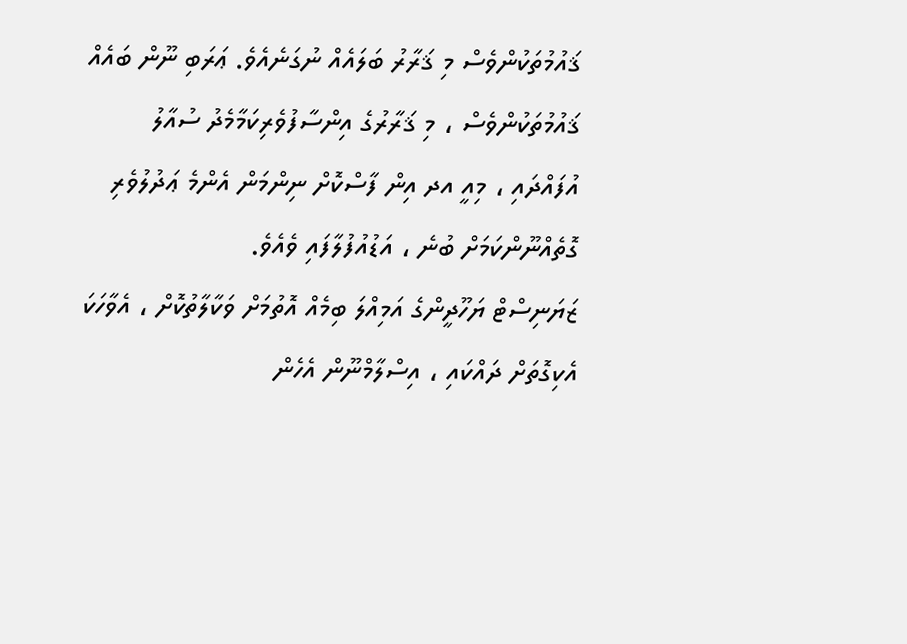ޤައުމުތަކުންވެސް މި ޤަރާރު ބަލައެއް ނުގަނެއެވެ. ޢަރަބި ނޫން ބައެއް ޤައުމުތަކުންވެސް ، މި ޤަރާރުގެ އިންސާފުވެރިކަމާމެދު ސުއާލު އުފައްދައި ، މިއީ އދ އިން ފާސްކޮށް ނިންމަން އެންމެ ޢަދުލުވެރި ގޮތެއްނޫންކަމަށް ބުނެ ، އަޑުއުފުލާފައި ވެއެވެ.
ޒަޔަނިސްޓް ޔަހޫދީންގެ އަމިއްލަ ބިމެއް އޮތުމަށް ވަކާލާތުކޮށް ، އެވާހަކަ އެކިގޮތަށް ދައްކައި ، އިސްލާމްނޫން އެހެން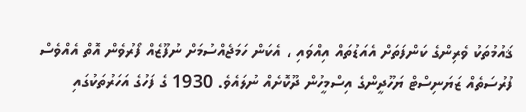ޤައުމުތަކު ވެރިންގެ ކަންފަތަށް އެއަޑުތައް އިއްވައި ، އެކަން ހަމަޖެއްސުމަށް ނުފޫޒެއް ފޯރުވެން އޮތް އެއްވެސް ފުރުސަތެއް ޒަޔަނިސްޓް ޔަހޫދީންގެ އިސްމީހުން ދޫކޮށެއް ނުލައެވެ. 1930 ގެ ފަހުގެ އަހަރުތަކުގައި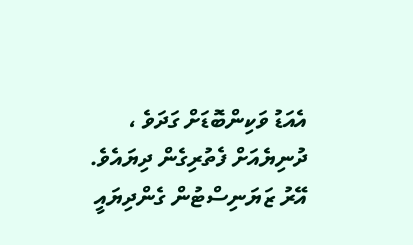އެއަޑު ވަކިންބޮޑަށް ގަދަވެ ، ދުނިޔެއަށް ފެތުރިގެން ދިޔައެވެ. އޭރު ޒަޔަނިސްޓުން ގެންދިޔައީ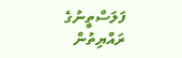ފަލަސްތީނުގެ ރައްޔިތުން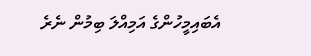އެބައިމީހުންގެ އަމިއްލަ ބިމުން ނެރެ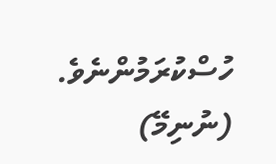ހުސްކުރަމުންނެވެ. (ނުނިމޭ)